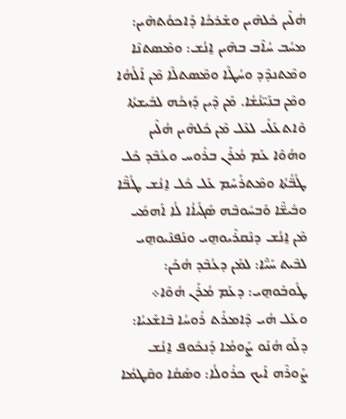ܗܳܠܶܝܢ ܟܽܠܗܶܝܢ ܘܫܰܪܟܳܐ ܕܰܐܟܘܳܬܗܶܝܢ: ܡܚܳܒ ܚܳܐܶܒ ܒܗܶܝܢ ܐ̱ܢܳܫ: ܘܡܶܣܬܢܶܐ ܘܡܶܬܢܕܶܕ ܘܚܳܛܶܐ ܘܡܶܣܬܠܶܐ ܡܶܢ ܐܰܠܳܗܳܐ ܘܡܶܢ ܒܢܰܝ̈ܢܳܫܳܐ. ܡܰܢ ܕܶܝܢ ܕܰܙܟܳܗ ܠܒܺܝܫܬܳܐ ܘܶܐܬܥܰܠܺܝ ܠܥܶܠ ܡܶܢ ܟܽܠܗܶܝܢ ܗܳܠܶܝܢ ܘܗܳܘܶܐ ܥܰܡ ܡܳܪܰܢ ܒܪܽܘܚ ܘܥܳܒܶܕ ܟܽܠ ܛܳܒ̈ܳܬܳܐ ܘܡܶܬܪܰܚܰܡ ܥܰܠ ܟܽܠ ܐ̱ܢܳܫ ܛܳܒ̈ܶܐ ܘܒܺܝܫ̈ܶܐ ܘܰܒܚܽܘܒܶܗ ܣܰܓܺܝܐܳܐ ܠܳܐ ܐܰܗܡܺܝ ܡܶܢ ܐ̱ܢܳܫ ܕܢܶܩܪܶܝܘܗ̱ܝ ܘܢܰܦܢܶܝܘܗ̱ܝ ܠܒܶܝܬ ܚܰܝ̈ܶܐ: ܠܡܰܢ ܕܥܳܒܶܕ ܗܳܟܰܢ: ܛܽܘܒܰܘܗ̱ܝ: ܕܥܰܡ ܡܳܪܰܢ ܗܳܘܶܐ܀
ܘܥܰܠ ܗܳܝ ܕܶܐܡܪܰܬ ܪܽܘܚܳܐ ܒܶܐܫܰܥܝܳܐ: ܕܠܰܘ ܗܳܢܰܘ ܨܰܘܡܳܐ ܕܰܢܟܽܘܦ ܐ̱ܢܳܫ ܨܰܘܪܶܗ ܐܰܝܟ ܟܪܽܘܠܳܐ: ܘܣܰܩܳܐ ܘܩܶܛܡܳܐ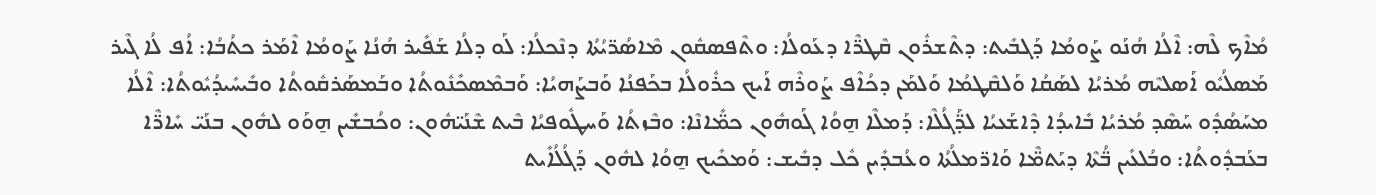ܡܳܐܶܟ ܠܶܗ: ܐܶܠܳܐ ܗܳܢܰܘ ܨܰܘܡܳܐ ܕܰܓܒܺܝܬ: ܕܬܶܫܪܽܘܢ ܩܶܛܪ̈ܶܐ ܕܥܰܘܠܳܐ: ܘܬܶܦܣܩܽܘܢ ܡܶܐܣܳܪ̈ܝܳܬܳܐ ܕܢܶܟܠܳܐ: ܠܰܘ ܕܠܳܐ ܫܰܦܺܝܪ ܗܳܢܳܐ ܨܰܘܡܳܐ ܐܶܡܰܪ ܟܬܳܒܳܐ: ܐܳܦ ܠܳܐ ܓܶܝܪ ܡܰܣܠܳܝܽܘ ܐܰܣܠܝܶܗ ܡܳܪܝܳܐ ܠܣܰܩܳܐ ܘܰܠܩܶܛܡܳܐ ܘܰܠܡܰܢ ܕܟܳܐܶܦ ܨܰܘܪܶܗ ܐܰܝܟ ܟܪܽܘܠܳܐ ܒܟܰܦܢܳܐ ܘܰܒܨܰܗܝܳܐ: ܘܰܒܡܶܣܟܺܢܽܘܬܳܐ ܘܒܰܡܣܰܪܩܽܘܬܳܐ ܘܒܺܝܚܺܝܕܳܝܽܘܬܳܐ: ܐܶܠܳܐ ܡܚܰܣܳܕܽܘ ܚܰܣܶܕ ܡܳܪܝܳܐ ܒܺܐܝܕܳܐ ܕܶܐܫܰܥܝܳܐ ܠܕ̈ܰܓܳܠܶܐ: ܕܰܡܠܶܐ ܗ̱ܘܳܐ ܓܰܘܗܽܘܢ ܟܡ̈ܺܐܢܶܐ: ܘܒܶܙܬܳܐ ܘܰܚܛܽܘܦܝܳܐ ܒܶܝܬ ܫܶܢܰܝ̈ܗܽܘܢ: ܘܟܳܒܫܺܝܢ ܗ̱ܘܰܘ ܠܗܽܘܢ ܒܢܰܝ̈ ܚܺܐܪ̈ܶܐ ܒܥܰܒܕܽܘܬܳܐ: ܘܒܳܠܥܺܝܢ ܒ̈ܳܬܶܐ ܕܝܰܬܡ̈ܶܐ ܘܰܐܪ̈ܡܠܳܬܳܐ ܘܥܳܒܕܺܝܢ ܟܽܠ ܕܒܺܝܫ: ܘܰܡܟܺܝܟ ܗ̱ܘܳܐ ܠܗܽܘܢ ܕܰܓܳܠܳܐܺܝܬ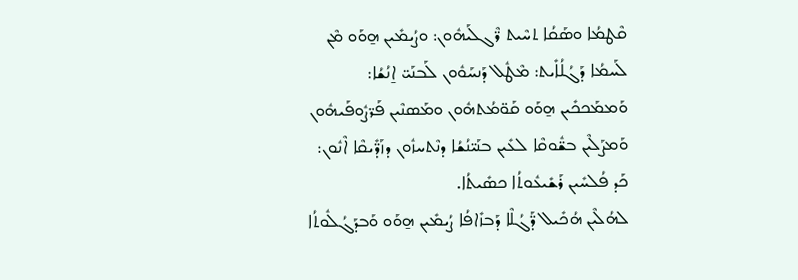ܩܶܛܡܳܐ ܘܣܰܩܳܐ ܬܚܶܝܬ ܪ̈ܶܓܠܰܝܗܽܘܢ: ܘܨܳܝܡܺܝܢ ܗ̱ܘܰܘ ܡܶܢ ܠܰܚܡܳܐ ܕܰܓܳܠܳܐܺܝܬ: ܡܶܛܽܠ ܕܰܢܚܰܘܽܘܢ ܠܰܒܢܰܝ̈ ܐ̱ܢܳܫܳܐ: ܘܰܡܡܰܟܟܺܝܢ ܗ̱ܘܰܘ ܩܰܘ̈ܡܳܬܗܽܘܢ ܘܡܰܣܢܶܝܢ ܦܰܪ̈ܨܽܘܦܰܝܗܽܘܢ ܘܰܡܨܰܠܶܝܢ ܒܫ̈ܽܘܩܶܐ ܠܥܺܝܢ ܒܢܰܝ̈ܢܳܫܳܐ ܕܢܶܬܚܙܽܘܢ ܕܙܰܕ̈ܺܝܩܶܐ ܐܶܢܽܘܢ: ܟܰܕ ܦܳܠܚܺܝܢ ܪܰܫܺܝܥܽܘܬܳܐ ܟܣܺܝܬܳܐ.
ܠܗܳܠܶܝܢ ܗܳܟܺܝܠ ܕ̈ܰܓܳܠܶܐ ܕܰܒܙܺܐܦܳܐ ܨܳܝܡܺܝܢ ܗ̱ܘܰܘ ܘܰܒܕܰܓܳܠܽܘܬܳܐ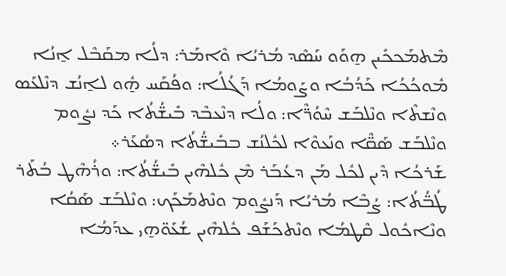ܡܶܬܡܰܟܟܺܝܢ ܗ̱ܘܰܘ ܚܰܣܶܕ ܡܳܪܝܳܐ ܘܶܐܡܰܪ: ܕܠܳܐ ܡܩܰܒܶܠ ܐ̱ܢܳܐ ܡܽܘܟܳܟܳܐ ܟܰܕܳܒܳܐ ܘܨܰܘܡܳܐ ܕܰܓܳܠܳܐ: ܘܦܳܩܰܚ ܗ̱ܽܘ ܠܐ̱ܢܳܫ ܕܢܶܠܥܰܣ ܘܢܶܫܬܶܐ ܘܢܶܠܒܰܫ ܚܶܘܳܪ̈ܶܐ: ܘܠܳܐ ܕܢܶܥܒܶܕ ܒܺܝܫ̈ܳܬܳܐ ܟܰܕ ܢܨܽܘܡ ܘܢܶܠܒܰܫ ܣܰܩ̈ܶܐ ܘܢܰܥܘܶܐ ܠܟܽܠܢܳܫ ܒܒܺܝܫ̈ܳܬܳܐ ܕܣܳܥܰܪ܀
ܫܰܪܟܳܐ ܕܶܝܢ ܠܟܽܠ ܡܰܢ ܕܥܳܒܰܪ ܡܶܢ ܟܽܠܗܶܝܢ ܒܺܝܫ̈ܳܬܳܐ: ܘܪܳܗܶܛ ܒܳܬܰܪ ܛܳܒ̈ܳܬܳܐ: ܨܳܒܶܐ ܡܳܪܝܳܐ ܕܰܢܨܽܘܡ ܘܢܶܬܡܰܟܰܟ: ܘܢܶܠܒܰܫ ܣܰܩܳܐ ܘܢܶܐܟܽܘܠ ܩܶܛܡܳܐ ܘܢܶܬܟܰܫܰܦ ܟܽܠܗܶܝܢ ܫܳܥܰܘ̈ܗ̱ܝ ܥܕܰܡܳܐ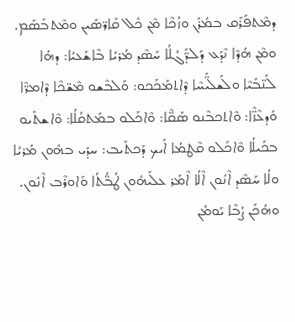ܕܡܶܬܦܰܪܰܩ ܒܡܳܪܰܢ ܘܙܳܟܶܐ ܡܶܢ ܟܽܠ ܩܺܐܪ̈ܣܺܝܢ ܘܡܶܬܒܰܣܰܡ. ܘܡܶܢ ܗܳܕܶܐ ܢܶܕܰܥ ܕܰܠܕ̈ܰܓܳܠܳܐ ܚܰܣܶܕ ܡܳܪܝܳܐ ܒܶܐܫܰܥܝܳܐ: ܕܗܳܐ ܠܰܢ̈ܒܺܝܶܐ ܘܠܰܫܠ̈ܺܝܚܶܐ ܕܶܐܬܡܰܟܰܟܘ: ܘܰܠܒܶܫܘ ܡܶܫ̈ܟܶܐ ܕܶܐܡܪ̈ܶܐ ܘܰܕܥܶܙ̈ܶܐ: ܘܶܐܬܟܒܶܢܘ ܣܰܩ̈ܶܐ: ܘܶܐܟܰܠܘ ܒܡܰܬܩܳܠܳܐ: ܘܶܐܫܬܺܝܘ ܒܟܰܝܠܳܐ ܘܶܐܟܰܠܘ ܩܶܛܡܳܐ ܐܰܝܟ ܕܰܟܬܺܝܒ: ܚܕܺܝ ܒܗܽܘܢ ܡܳܪܝܳܐ ܘܠܳܐ ܚܰܣܶܕ ܐܶܢܽܘܢ ܐܶܠܳܐ ܐܶܡܰܪ ܥܠܰܝܗܽܘܢ ܛܳܒ̈ܳܬܳܐ ܘܰܐܘܪܶܒ ܐܶܢܽܘܢ.
ܘܗܳܟܰܢ ܨܳܒܶܐ ܝܰܘܡܳܢ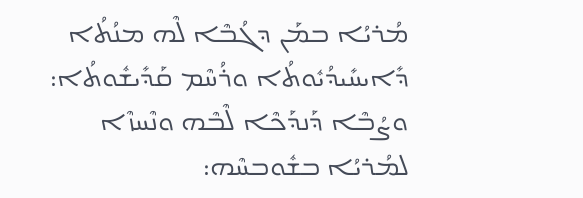ܡܳܪܝܳܐ ܒܡܰܢ ܕܓܳܒܶܐ ܠܶܗ ܡܢܳܬܳܐ ܕܺܐܝܚܺܝܕܳܝܽܘܬܳܐ ܘܪܳܚܶܡ ܩܰܕܺܝܫܽܘܬܳܐ: ܘܨܳܒܶܐ ܕܰܢܕܰܟܶܐ ܠܶܒܶܗ ܘܢܶܚܙܶܐ ܠܡܳܪܝܳܐ ܒܫܽܘܒܚܶܗ: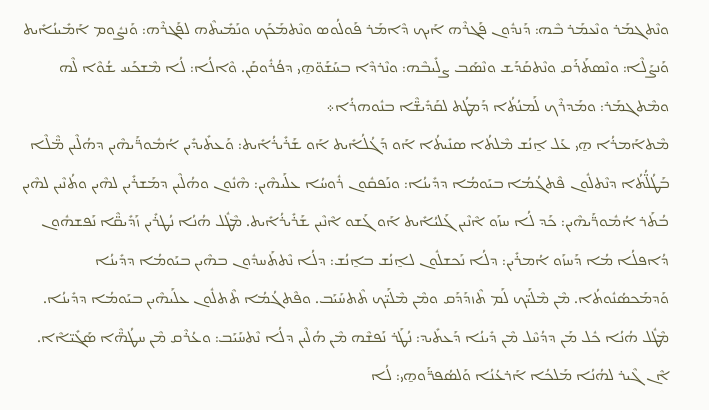ܘܢܶܬܓܡܰܪ ܘܢܶܥܡܰܪ ܒܶܗ: ܕܰܢܕܽܘܢ ܦܰܓܪܶܗ ܐܰܝܟ ܕܶܐܡܰܪ ܦܰܘܠܳܘܣ ܘܢܶܬܡܰܟܰܟ ܘܢܰܡܺܝܬܶܗ ܠܦܰܓܪܶܗ: ܘܰܢܨܽܘܡ ܐܰܡܺܝܢܳܐܺܝܬ ܘܰܢܨܰܠܶܐ: ܘܢܶܣܬܰܪܰܩ ܘܢܶܬܩܰܕܰܫ ܘܢܶܣܰܒ ܨܠܺܝܒܶܗ: ܘܢܶܪܕܶܐ ܒܚܰܫܰܘ̈ܗ̱ܝ ܕܦܳܪܽܘܩܰܢ. ܘܶܐܠܳܐ: ܠܳܐ ܡܶܫܟܰܚ ܫܳܘܶܐ ܠܶܗ ܘܡܶܬܓܡܰܪ: ܘܡܰܕܪܶܟ ܠܰܡܢܳܬܳܐ ܕܰܡܛܳܬ ܠܩܰܕܺܝܫ̈ܶܐ ܒܢܽܘܗܪܳܐ܀
ܡܶܬܐܰܡܪܳܐ ܗ̱ܝ ܥܰܠ ܐ̱ܢܳܫ ܡܶܠܬܳܐ ܣܢܺܝܬܳܐ ܐܰܘ ܕܰܓܳܠܳܐܺܝܬ ܐܰܘ ܫܰܪܺܝܪܳܐܺܝܬ: ܘܰܥܬܺܝܕܺܝܢ ܐܳܡܽܘܪ̈ܰܝܗܶܝܢ ܕܗܳܠܶܝܢ ܡ̈ܶܠܶܐ ܒܰܛܳܠ̈ܳܬܳܐ ܕܢܶܬܠܽܘܢ ܦܶܬܓܳܡܳܐ ܒܝܰܘܡܳܐ ܕܕܺܝܢܳܐ: ܘܢܰܦܩܽܘܢ ܪܽܘܚܳܐ ܥܠܰܝܗܶܝܢ: ܗܶܢܽܘܢ ܘܗܳܠܶܝܢ ܕܡܰܫܪܺܝܢ ܠܗܶܝܢ ܘܬܳܢܶܝܢ ܠܗܶܝܢ ܒܳܬܰܪ ܐܳܡܽܘܪ̈ܰܝܗܶܝܢ: ܟܰܕ ܠܳܐ ܚܙܰܘ ܐܶܢܶܝܢ ܓܰܠܝܳܐܺܝܬ ܐܰܘ ܓܰܫܘ ܐܶܢܶܝܢ ܫܰܪܺܝܪܳܐܺܝܬ. ܡܶܛܽܠ ܗܳܢܳܐ ܢܳܛܪܺܝܢ ܙܰܕܺܝܩ̈ܶܐ ܢܰܦܫܗܽܘܢ ܕܳܐܦܠܳܐ ܡܳܐ ܕܰܚܙܰܘ ܐܳܡܪܺܝܢ: ܕܠܳܐ ܢܰܟܫܠܽܘܢ ܠܐ̱ܢܳܫ ܒܐ̱ܢܳܫ: ܕܠܳܐ ܢܶܬܬܰܚܕܽܘܢ ܒܗܶܝܢ ܒܝܰܘܡܳܐ ܕܕܺܝܢܳܐ ܘܰܕܡܰܟܣܳܢܽܘܬܳܐ. ܡܶܢ ܡܶܠܰܝ̈ܟ ܠܰܡ ܬܶܙܕܰܕܰܩ ܘܡܶܢ ܡܶܠܰܝ̈ܟ ܬܶܬܚܰܝܰܒ. ܘܦܶܬܓܳܡܳܐ ܬܶܬܠܽܘܢ ܥܠܰܝܗܶܝܢ ܒܝܰܘܡܳܐ ܕܕܺܝܢܳܐ. ܡܶܛܽܠ ܗܳܢܳܐ ܟܽܠ ܡܰܢ ܕܕܳܚܶܠ ܡܶܢ ܕܺܝܢܳܐ ܕܰܥܬܺܝܕ: ܢܳܛܰܪ ܢܰܦܫܶܗ ܡܶܢ ܗܳܠܶܝܢ ܕܠܳܐ ܢܶܬܚܰܝܰܒ: ܘܥܳܪܶܩ ܡܶܢ ܚܛܳܗ̈ܶܐ ܣܰܓܺܝ̈ܐܶܐ.
ܐܶܢ ܓܶܝܪ ܠܗܳܢܳܐ ܡܰܠܟܳܐ ܐܰܪܥܳܢܳܐ ܘܰܠܣܳܦܪ̈ܰܘܗ̱ܝ: ܠܳܐ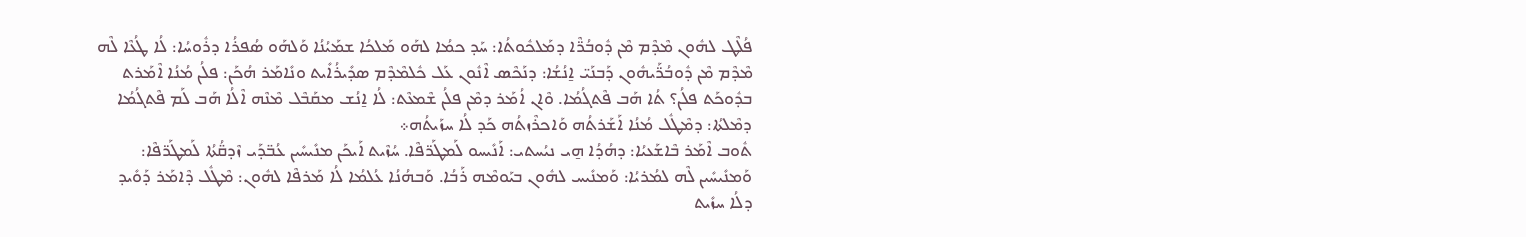ܦܳܠܶܛ ܠܗܽܘܢ ܡܶܕܶܡ ܡܶܢ ܕܽܘܒܳܪ̈ܶܐ ܕܡܰܠܟܽܘܬܳܐ: ܚܰܕ ܟܡܳܐ ܠܗܰܘ ܡܰܠܟܳܐ ܫܡܰܝܳܢܳܐ ܘܰܠܗܰܘ ܣܳܦܪܳܐ ܕܪܽܘܚܳܐ: ܠܳܐ ܛܳܥܶܐ ܠܶܗ ܡܶܕܶܡ ܡܶܢ ܕܽܘܒܳܪ̈ܰܝܗܽܘܢ ܕܰܒܢܰܝ̈ ܐ̱ܢܳܫܳܐ: ܕܢܰܟܶܣ ܐܶܢܽܘܢ ܥܰܠ ܟܽܠܡܶܕܶܡ ܣܕܺܝܪܳܐܺܝܬ ܘܢܺܐܡܰܪ ܗܳܟܰܢ: ܦܠܳܢ ܡܳܢܳܐ ܐܶܡܰܪܬ ܒܕܽܘܟܰܬ ܦܠܳܢ؟ ܬܳܐ ܗܰܒ ܦܶܬܓܳܡܳܐ. ܘܶܐܢ ܐܳܡܰܪ ܕܡܶܢ ܦܠܳܢ ܫܶܡܥܶܬ: ܠܳܐ ܐ̱ܢܳܫ ܡܩܰܒܶܠ ܡܶܢܶܗ ܐܶܠܳܐ ܗܰܒ ܠܰܡ ܦܶܬܓܳܡܳܐ ܕܡܶܠܬܳܐ: ܕܡܶܛܽܠ ܡܳܢܳܐ ܐܰܫܰܪܬܳܗ ܘܰܐܟܪܶܙܬܳܗ ܟܰܕ ܠܳܐ ܚܙܰܝܬܳܗ܀
ܬܽܘܒ ܐܶܡܰܪ ܒܶܐܫܰܥܝܳܐ: ܕܗܳܕܳܐ ܗ̱ܝ ܢܝܳܚܬܝ: ܐܰܢܺܝܚܘ ܠܰܡܛܰܪ̈ܦܶܐ. ܚܳܙܶܝܬ ܐܰܝܟܰܢ ܡܢܺܝܚܺܝܢ ܥܳܒ̈ܕܰܝ ܙܶܕܩ̈ܳܬܳܐ ܠܰܡܛܰܪ̈ܦܶܐ: ܘܰܡܢܺܝܚܺܝܢ ܠܶܗ ܠܡܳܪܝܳܐ: ܘܰܡܢܺܝܚ ܠܗܽܘܢ ܒܝܰܘܡܶܗ ܪܰܒܳܐ. ܘܰܒܗܳܢܳܐ ܥܳܠܡܳܐ ܠܳܐ ܡܰܪܦܶܐ ܠܗܽܘܢ: ܡܶܛܽܠ ܕܶܐܡܰܪ ܕܰܘܺܝܕ ܕܠܳܐ ܚܙܺܝܬ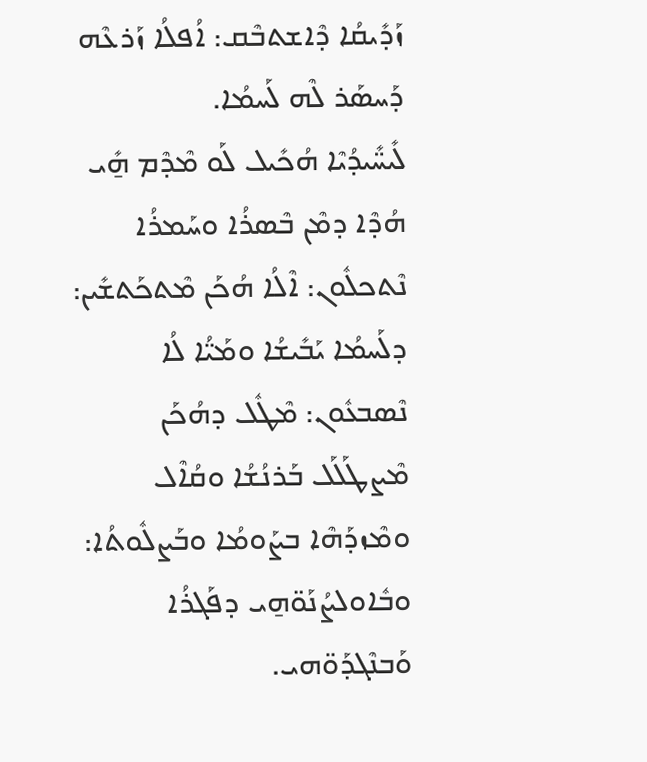ܙܰܕܺܝܩܳܐ ܕܶܐܫܬܒܶܩ: ܐܳܦܠܳܐ ܙܰܪܥܶܗ ܕܰܚܣܰܪ ܠܶܗ ܠܰܚܡܳܐ.
ܠܺܝܚ̈ܺܝܕܳܝܶܐ ܗܳܟܺܝܠ ܠܰܘ ܡܶܕܶܡ ܗ̱ܺܝ ܗܳܕܶܐ ܕܡܶܢ ܒܶܣܪܳܐ ܘܚܰܡܪܳܐ ܢܶܬܟܠܽܘܢ: ܐܶܠܳܐ ܗܳܟܰܢ ܡܶܬܟܰܬܫܺܝܢ: ܕܠܰܚܡܳܐ ܝܰܒܺܝܫܳܐ ܘܡܰܝ̈ܳܐ ܠܳܐ ܢܶܣܒܥܽܘܢ: ܡܶܛܽܠ ܕܗܳܟܰܢ ܡܶܨܛܰܠܰܠ ܒܰܪܢܳܫܳܐ ܘܩܳܐܶܠ ܘܡܶܙܕܰܗܶܐ ܒܨܰܘܡܳܐ ܘܒܰܨܠܽܘܬܳܐ: ܘܒܽܐܘܠܨܳܢܰܘ̈ܗ̱ܝ ܕܦܰܓܪܳܐ ܘܰܒܢܶܓܕܰܘ̈ܗܝ.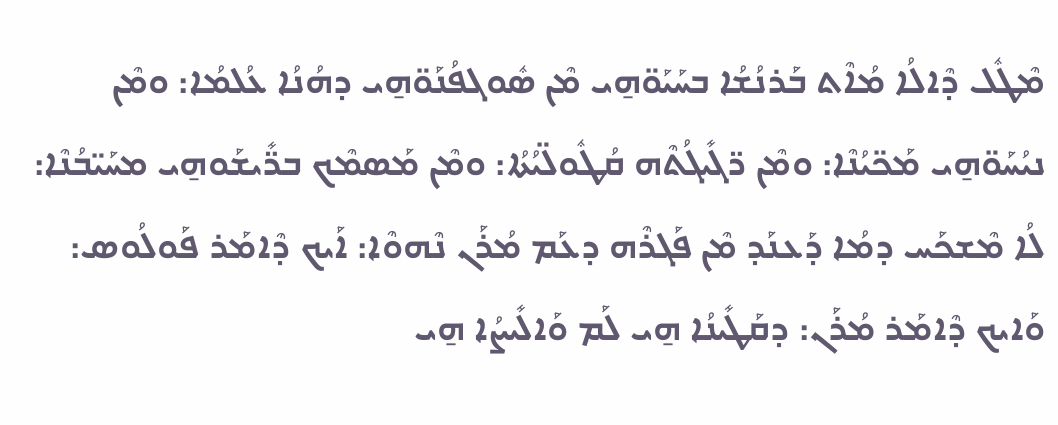ܡܶܛܽܠ ܕܶܐܠܳܐ ܡܳܐܶܬ ܒܰܪܢܳܫܳܐ ܒܚܰܝܰܘ̈ܗ̱ܝ ܡܶܢ ܣܽܘܓܦܳܢܰܘ̈ܗ̱ܝ ܕܗܳܢܳܐ ܥܳܠܡܳܐ: ܘܡܶܢ ܢܝܳܚܰܘ̈ܗ̱ܝ ܡܰܟ̈ܝܳܢܶܐ: ܘܡܶܢ ܪ̈ܓܺܝܓܳܬܶܗ ܩܳܛܽܘܠ̈ܝܳܬܳܐ: ܘܡܶܢ ܡܰܣܡܶܟ ܒܪ̈ܺܝܫܰܘܗ̱ܝ ܡܚܰܝ̈ܒܳܢܶܐ: ܠܳܐ ܡܶܫܟܰܚ ܕܡܳܐ ܕܰܥܢܰܕ ܡܶܢ ܦܰܓܪܶܗ ܕܥܰܡ ܡܳܪܰܢ ܢܶܗܘܶܐ: ܐܰܝܟ ܕܶܐܡܰܪ ܦܰܘܠܳܘܣ: ܘܰܐܝܟ ܕܶܐܡܰܪ ܡܳܪܰܢ: ܕܩܰܛܺܝܢܳܐ ܗ̱ܝ ܠܰܡ ܘܰܐܠܺܝܨܳܐ ܗ̱ܝ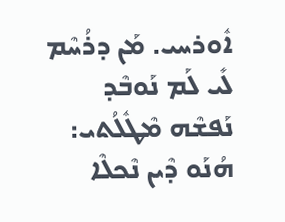ܐܽܘܪܚܝ. ܡܰܢ ܕܪܳܚܶܡ ܠܺܝ ܠܰܡ ܢܰܘܒܶܕ ܢܰܦܫܶܗ ܡܶܛܽܠܳܬܝ: ܗܳܢܰܘ ܕܶܝܢ ܢܶܟܠܶܐ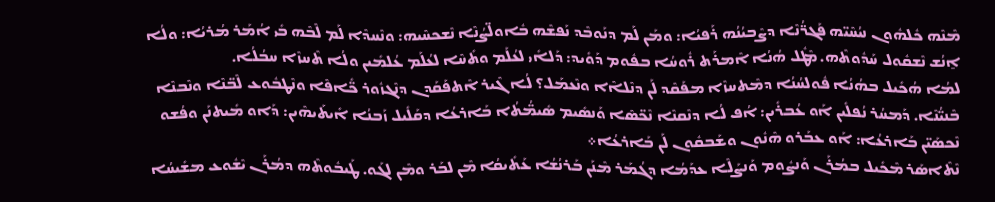ܡܶܢܶܗ ܟܽܠܗܽܘܢ ܢܝܳܚܶܝ̈ܗ ܦܰܓܪ̈ܳܢܶܐ ܕܨܶܒܝܳܢܳܗ ܪܰܦܝܳܐ: ܘܡܰܢ ܠܰܡ ܕܢܰܘܒܶܕ ܢܰܦܫܶܗ ܒܽܐܘܠ̈ܨܳܢܶܐ ܢܶܫܟܚܶܝܗ: ܘܢܶܚܕܶܐ ܠܰܡ ܠܶܒܶܗ ܒܺܝ ܐܳܡܰܪ ܡܳܪܝܳܐ: ܘܠܳܐ ܐ̱ܢܳܫ ܢܶܫܩܽܘܠ ܚܰܕܽܘܬܶܗ. ܡܶܛܽܠ ܗܳܢܳܐ ܐܶܡܪܰܬ ܪܽܘܚܳܐ ܒܦܽܘܡ ܕܰܘܺܝܕ: ܕܰܠܐܺܝ ܠܥܳܠܰܡ ܘܬܺܚܶܐ ܠܥܳܠܰܡ ܥܳܠܡܺܝܢ ܘܠܳܐ ܬܶܚܙܶܐ ܚܒܳܠܳܐ.
ܠܡܳܐ ܗܳܟܺܝܠ ܒܗܳܢܳܐ ܦܽܘܠܚܳܢܳܐ ܕܡܶܬܚܙܶܐ ܡܦܰܩܶܕ ܠܰܢ ܕܢܶܠܐܶܐ ܘܢܶܥܡܰܠ؟ ܠܳܐ ܓܶܝܪ ܐܶܬܦܰܩܰܕܢ ܕܢܶܓܙܽܘܪ ܟ̈ܺܐܦܶܐ ܘܢܶܛܒܽܘܥ ܠܶܒ̈ܢܶܐ ܘܢܶܒܢܶܐ ܒܶܢܝ̈ܳܢܶܐ. ܕܰܡܚܳܪ ܢܳܦܠܺܝܢ ܐܰܘ ܥܳܒܪܺܝܢ: ܐܳܦ ܠܳܐ ܕܢܶܩܢܶܐ ܢܶܟ̈ܣܶܐ ܘܰܢܣܺܝܡ ܣܺܝܡ̈ܳܬܳܐ ܒܰܐܪܥܳܐ ܕܩܰܠܺܝܠ ܙܰܒܢܳܐ ܐܺܝܬܰܝܗܶܝܢ: ܕܰܐܘ ܡܺܝܬܢܰܢ ܘܦܳܫܘ ܢܶܟܣܰܝ̈ܢ ܒܰܐܪܥܳܐ: ܐܰܘ ܥܒܰܪܘ ܗܶܢܽܘܢ ܘܫܰܒܩܽܘܢ ܠܰܢ ܒܰܐܪܥܳܐ܀
ܢܶܬܶܐܣܰܪ ܡܶܟܺܝܠ ܒܡܳܪܰܢ ܘܰܢܨܽܘܡ ܘܰܢܨܰܠܶܐ ܥܕܰܡܳܐ ܕܓܳܡܰܪ ܡܶܢܰܢ ܒܰܪܢܳܫܳܐ ܥܰܬܺܝܩܳܐ ܡܶܢ ܠܒܰܪ ܘܡܶܢ ܠܓܰܘ. ܛܰܝܒܽܘܬܶܗ ܕܡܳܪܰܢ ܝܶܫܽܘܥ ܡܫܺܝܚܳܐ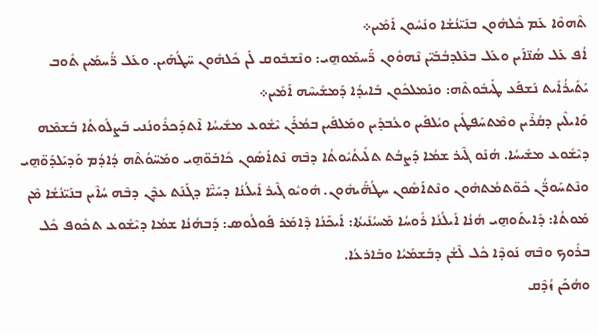ܬܶܗܘܶܐ ܥܰܡ ܟܽܠܗܽܘܢ ܒܢܰܝ̈ܢܳܫܳܐ ܘܢܺܚܽܘܢ ܐܰܡܺܝܢ܀
ܐܳܦ ܥܰܠ ܣܳܢ̈ܐܰܝܢ ܘܥܰܠ ܒܥܶܠܕܒܳܒܰܝ̈ܢ ܢܶܗܘܽܘܢ ܪ̈ܰܚܡܰܘܗ̱ܝ: ܘܢܶܫܒܽܘܩ ܠܰܢ ܟܽܠܗܽܘܢ ܚ̈ܛܳܗܰܝܢ. ܘܥܰܠ ܪ̈ܳܚܡܰܝܢ ܬܽܘܒ ܝܰܬܺܝܪܳܐܺܝܬ ܢܰܫܦܰܥ ܛܰܝܒܽܘܬܶܗ: ܘܢܰܡܠܟܽܘܢ ܒܺܐܝܕܳܐ ܕܰܡܫܺܝܚܶܗ ܐܰܡܺܝܢ܀
ܘܰܐܝܠܶܝܢ ܕܩܳܪܶܝܢ ܘܡܶܬܚܰܦܛܺܝܢ ܘܝܳܠܦܺܝܢ ܘܥܳܒܕܺܝܢ ܘܡܰܠܦܺܝܢ ܒܡܳܪܰܢ ܝܶܫܽܘܥ ܡܫܺܝܚܳܐ ܐܶܬܕܰܟܪܽܘܢܳܢܝ ܒܰܨܠܽܘܬܳܐ ܒܰܫܡܶܗ ܕܝܶܫܽܘܥ ܡܫܺܝܚܳܐ. ܗܳܢܰܘ ܓܶܝܪ ܫܡܳܐ ܕܰܨܒܳܬ ܬܠܺܝܬܳܝܽܘܬܳܐ ܕܒܶܗ ܢܶܬܐܰܣܽܘܢ ܟܺܐܒܰܘ̈ܗ̱ܝ ܘܡܰܚ̈ܘܳܬܶܗ ܕܳܐܕܳܡ ܘܰܕܝܰܠܕܰܘ̈ܗ̱ܝ ܘܢܶܬܚܰܘܪ̈ܳܢ ܟܽܘ̈ܬܡܳܬܗܽܘܢ ܘܢܶܬܐܰܣܽܘܢ ܚܛܳܗ̈ܰܝܗܽܘܢ. ܗܽܘܝܽܘ ܓܶܝܪ ܐܺܝܠܳܢܳܐ ܕܚܰܝ̈ܶܐ ܕܓܰܢܰܬ ܥܕܶܢ ܕܒܶܗ ܚܳܐܶܝܢ ܒܢܰܝ̈ܢܳܫܳܐ ܡܶܢ ܡܰܘܬܳܐ: ܕܺܐܝܬܰܘܗ̱ܝ ܗܳܢܳܐ ܐܺܝܠܳܢܳܐ ܪܽܘܚܳܐ ܡܰܚܝܳܢܺܝܬܳܐ: ܐܰܝܟܰܢܳܐ ܕܶܐܡܰܪ ܦܰܘܠܳܘܣ: ܕܰܒܗܳܢܳܐ ܫܡܳܐ ܕܝܶܫܽܘܥ ܬܟܽܘܦ ܟܽܠ ܒܪܽܘܟ ܘܒܶܗ ܢܰܘܕܶܐ ܟܽܠ ܠܶܫܳܢ ܕܒܰܫܡܰܝܳܐ ܘܒܰܐܪܥܳܐ.
ܘܗܳܟܰܢ ܙܳܕܶܩ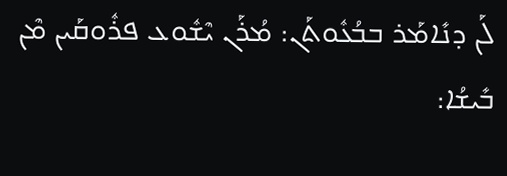ܠܰܢ ܕܢܺܐܡܰܪ ܒܒܳܥܽܘܬܰܢ: ܡܳܪܰܢ ܝܶܫܽܘܥ ܦܪܽܘܩܰܝܢ ܡܶܢ ܒܺܝܫܳܐ: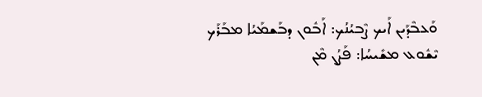ܘܰܥܒܶܕܰܝܢ ܐܰܝܟ ܨܶܒܝܳܢܳܟ: ܐܰܒܽܘܢ ܕܒܰܫܡܰܝܳܐ ܡܒܰܪܰܟ ܝܶܫܽܘܥ ܡܫܺܝܚܳܐ: ܦܰܨܳܢ ܡܶܢ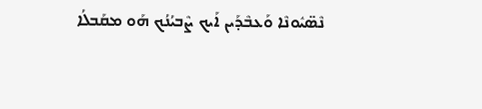ܢܶܣ̈ܝܽܘܢܶܐ ܘܰܥܒܶܕܰܝܢ ܐܰܝܟ ܨܶܒܝܳܢܳܟ ܗܰܘ ܡܩܰܒܠܳܐ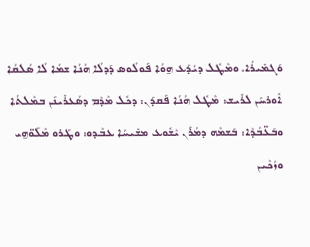ܘܰܓܡܺܝܪܳܐ. ܘܡܶܛܽܠ ܕܝܳܕܰܥ ܗ̱ܘܳܐ ܦܰܘܠܳܘܣ ܕܰܕܠܳܐ ܗܳܢܳܐ ܫܡܳܐ ܠܳܐ ܣܳܠܩܳܐ ܐܽܘܪܚܰܢ ܠܪܺܝܫ: ܡܶܛܽܠ ܗܳܢܳܐ ܦܰܩܕܰܢ: ܕܟܽܠ ܡܶܕܶܡ ܕܣܳܥܪܺܝܢܰܢ ܒܡܶܠܬܳܐ ܘܒܰܥ̈ܒܳܕܶܐ: ܒܰܫܡܶܗ ܕܡܳܪܰܢ ܝܶܫܽܘܥ ܡܫܺܝܚܳܐ ܥܒܶܕܘ: ܘܛܰܪܘ ܡܶܠܰܘ̈ܗ̱ܝ ܘܙܳܟܶܝܢ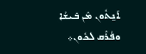ܐܰܢ̱ܬܽܘܢ ܡܶܢ ܒܺܝܫܳܐ ܘܦܳܪܶܩ ܠܟܽܘܢ܀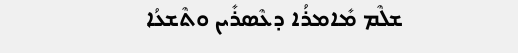ܫܠܶܡ ܡܺܐܡܪܳܐ ܕܥܶܣܪܺܝܢ ܘܬܶܫܥܳܐ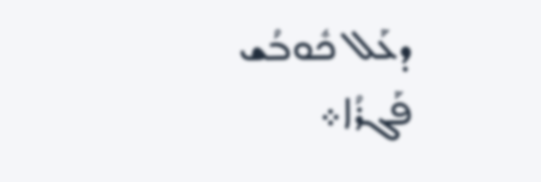ܕܥܰܠ ܟܽܘܒܳܫ ܦܰܓܪܳܐ܀